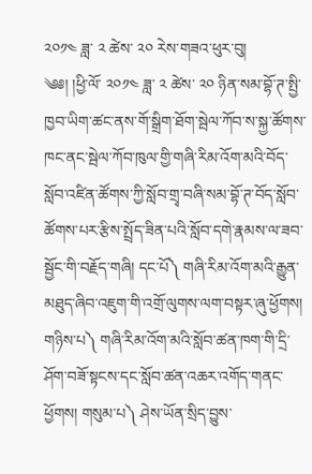༢༠༡༤ ཟླ་ ༢ ཚེས་ ༢༠ རེས་གཟའ་ཕུར་བུ།
༄༅། །ཕྱི་ལོ་ ༢༠༡༤ ཟླ་ ༢ ཚེས་ ༢༠ ཉིན་སམ་བྷོ་ཊ་སྤྱི་ཁྱབ་ཡིག་ཚང་ནས་གོ་སྒྲིག་ཐོག་སྦེལ་ཀོབ་ས་སྐྱ་ཚོགས་ཁང་ནང་སྦེལ་ཀོབ་ཁུལ་གྱི་གཞི་རིམ་འོག་མའི་བོད་སློབ་འཛིན་ཚོགས་ཀྱི་སློབ་གྲྭ་བཞི་སམ་བྷོ་ཊ་བོད་སློབ་ཚོགས་པར་རྩིས་སྤྲོད་ཟིན་པའི་སློབ་དགེ་རྣམས་ལ་ཟབ་སྦྱོང་གི་བརྗོད་གཞི། དང་པོ༽ གཞི་རིམ་འོག་མའི་རྒྱུན་མཐུད་ཞིབ་འཇུག་གི་འགྲོ་ལུགས་ལག་བསྟར་ཞུ་ཕྱོགས། གཉིས་པ༽ གཞི་རིམ་འོག་མའི་སློབ་ཚན་ཁག་གི་དྲི་ཤོག་བཟོ་སྟངས་དང་སློབ་ཚན་འཆར་འགོད་གནང་ཕྱོགས། གསུམ་པ༽ ཤེས་ཡོན་སྲིད་བྱུས་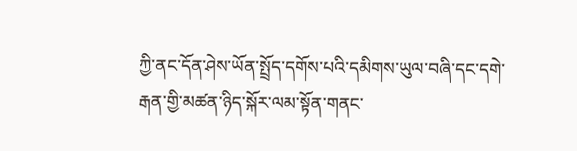ཀྱི་ནང་དོན་ཤེས་ཡོན་སྤྲོད་དགོས་པའི་དམིགས་ཡུལ་བཞི་དང་དགེ་རྒན་གྱི་མཚན་ཉིད་སྐོར་ལམ་སྟོན་གནང་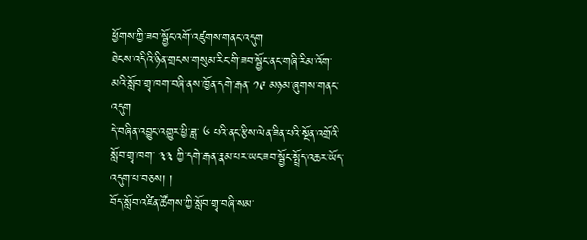ཕྱོགས་ཀྱི་ཟབ་སྦྱོང་འགོ་འཛུགས་གནང་འདུག
ཐེངས་འདིའི་ཉིན་གྲངས་གསུམ་རིང་གི་ཟབ་སྦྱོང་ནང་གཞི་རིམ་འོག་མའི་སློབ་གྲྭ་ཁག་བཞི་ནས་ཁྱོན་དགེ་རྒན་ ༡༩ མཉམ་ཞུགས་གནང་འདུག
དེ་བཞིན་འབྱུང་འགྱུར་ཕྱི་ཟླ་ ༦ པའི་ནང་རྩིས་ལེན་ཟིན་པའི་སྔོན་འགྲོའི་སློབ་གྲྭ་ཁག་ ༣༣ ཀྱི་དགེ་རྒན་རྣམ་པར་ཡང་ཟབ་སྦྱོང་སྤྲོད་འཆར་ཡོད་འདུག་པ་བཅས། །
བོད་སློབ་འཛིན་ཚོགས་ཀྱི་སློབ་གྲྭ་བཞི་སམ་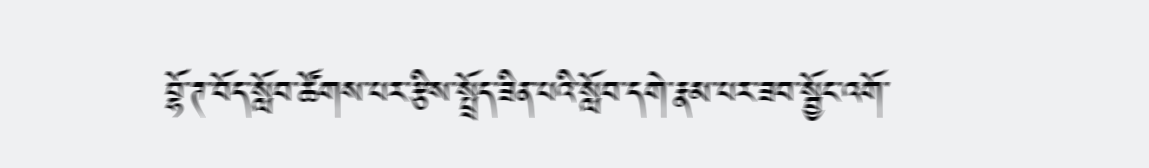བྷོ་ཊ་བོད་སློབ་ཚོགས་པར་རྩིས་སྤྲོད་ཟིན་པའི་སློབ་དགེ་རྣམ་པར་ཟབ་སྦྱོང་འགོ་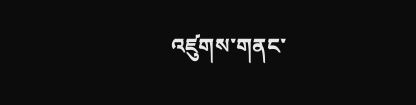འཛུགས་གནང་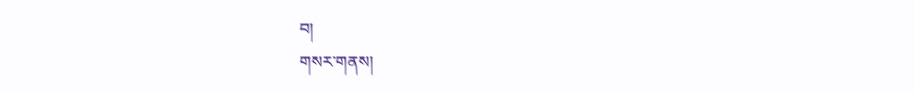བ།
གསར་གནས།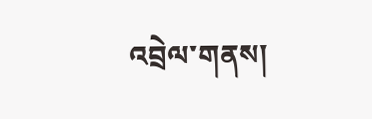འབྲེལ་གནས།